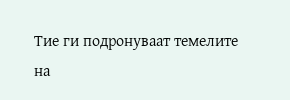Тие ги подронуваат темелите на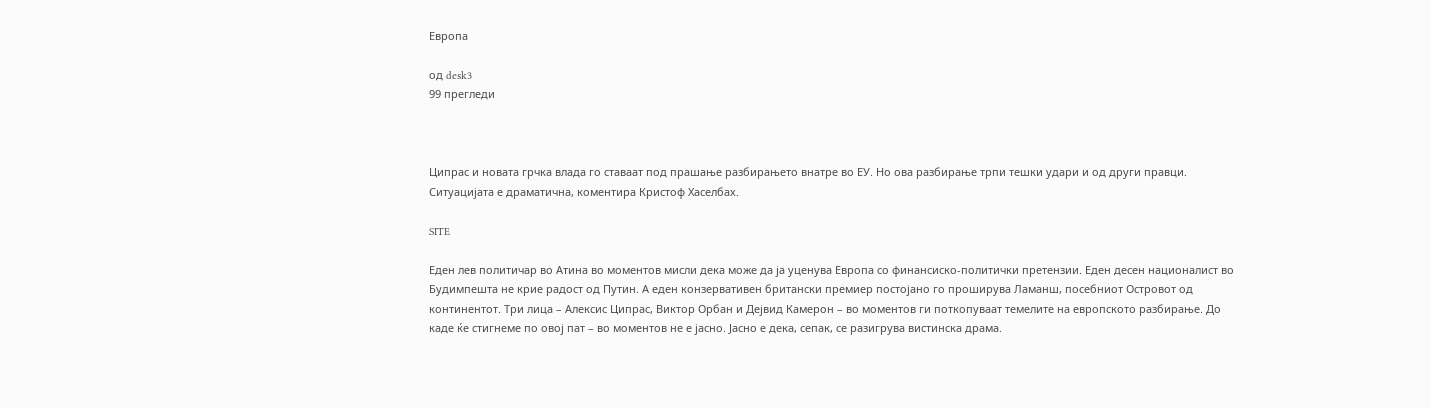Европа

од desk3
99 прегледи



Ципрас и новата грчка влада го ставаат под прашање разбирањето внатре во ЕУ. Но ова разбирање трпи тешки удари и од други правци. Ситуацијата е драматична, коментира Кристоф Хаселбах.

SITE

Еден лев политичар во Атина во моментов мисли дека може да ја уценува Европа со финансиско-политички претензии. Еден десен националист во Будимпешта не крие радост од Путин. А еден конзервативен британски премиер постојано го проширува Ламанш, посебниот Островот од континентот. Три лица – Алексис Ципрас, Виктор Орбан и Дејвид Камерон – во моментов ги поткопуваат темелите на европското разбирање. До каде ќе стигнеме по овој пат – во моментов не е јасно. Јасно е дека, сепак, се разигрува вистинска драма.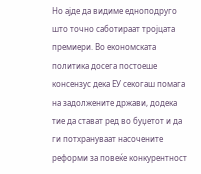Но ајде да видиме едноподруго што точно саботираат тројцата премиери. Во економската политика досега постоеше консензус дека ЕУ секогаш помага на задолжените држави, додека тие да стават ред во буџетот и да ги потхрануваат насочените реформи за повеќе конкурентност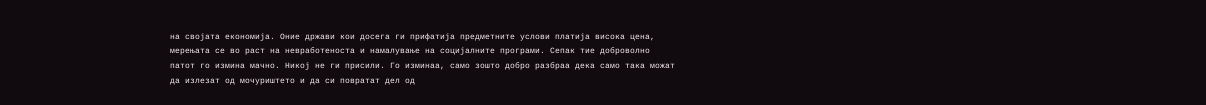на својата економија. Оние држави кои досега ги прифатија предметните услови платија висока цена, мерењата се во раст на невработеноста и намалување на социјалните програми. Сепак тие доброволно патот го измина мачно. Никој не ги присили. Го изминаа, само зошто добро разбраа дека само така можат да излезат од мочуриштето и да си повратат дел од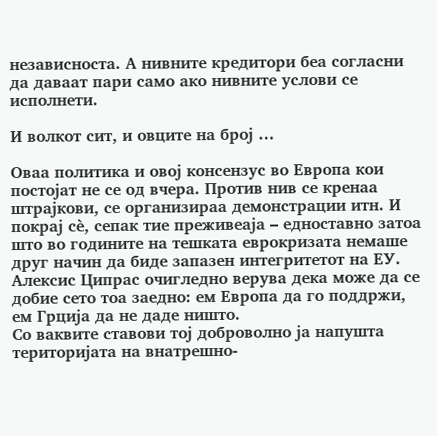независноста. А нивните кредитори беа согласни да даваат пари само ако нивните услови се исполнети.

И волкот сит, и овците на број …

Оваа политика и овој консензус во Европа кои постојат не се од вчера. Против нив се кренаа штрајкови, се организираа демонстрации итн. И покрај сè, сепак тие преживеаја – едноставно затоа што во годините на тешката еврокризата немаше друг начин да биде запазен интегритетот на ЕУ. Алексис Ципрас очигледно верува дека може да се добие сето тоа заедно: ем Европа да го поддржи, ем Грција да не даде ништо.
Со ваквите ставови тој доброволно ја напушта територијата на внатрешно-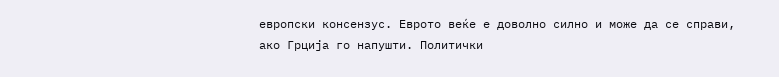европски консензус. Еврото веќе е доволно силно и може да се справи, ако Грција го напушти. Политички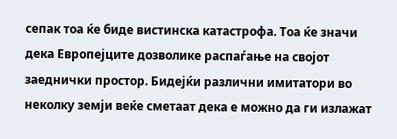сепак тоа ќе биде вистинска катастрофа. Тоа ќе значи дека Европејците дозволике распаѓање на својот заеднички простор. Бидејќи различни имитатори во неколку земји веќе сметаат дека е можно да ги излажат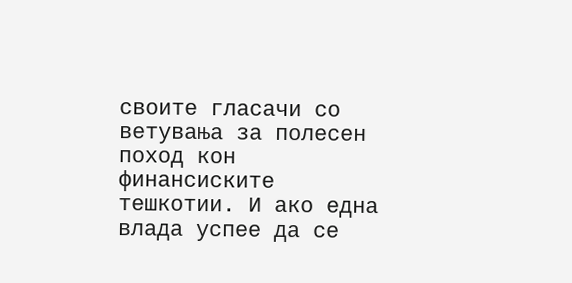своите гласачи со ветувања за полесен поход кон финансиските тешкотии. И ако една влада успее да се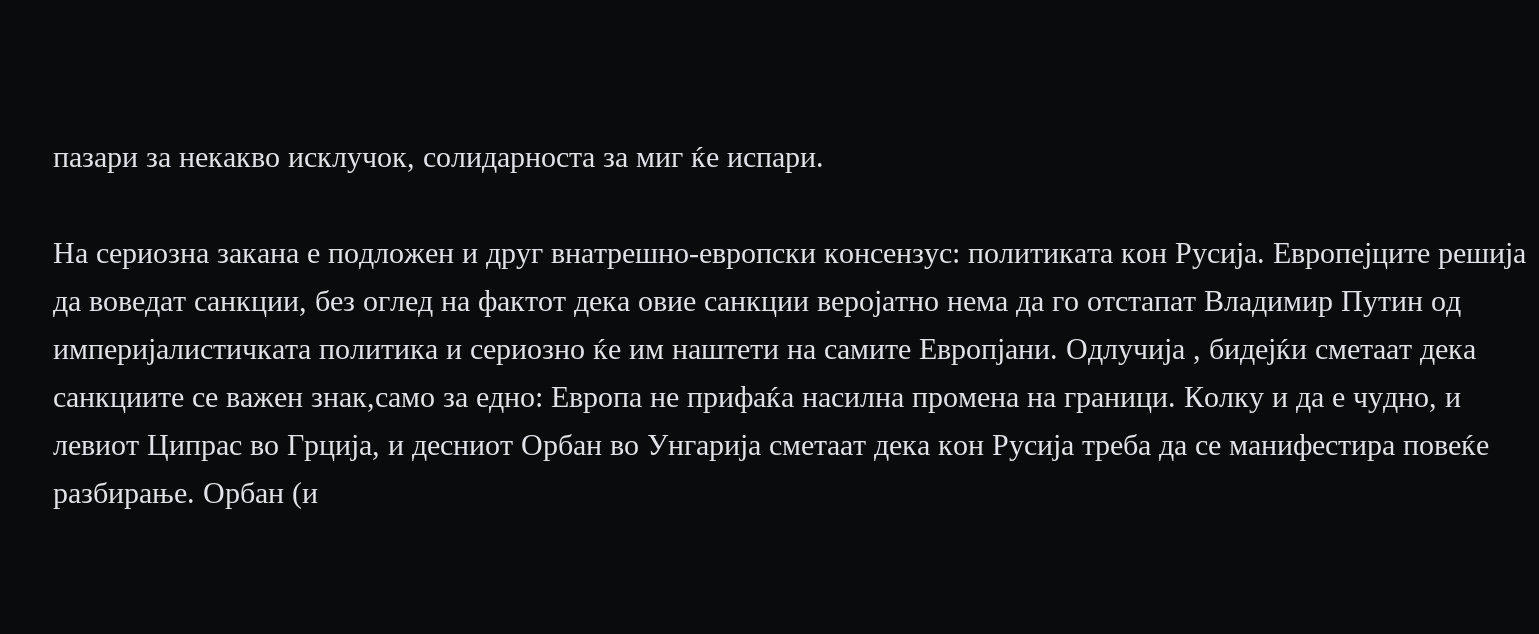пазари за некакво исклучок, солидарноста за миг ќе испари.

На сериозна закана е подложен и друг внатрешно-европски консензус: политиката кон Русија. Европејците решија да воведат санкции, без оглед на фактот дека овие санкции веројатно нема да го отстапат Владимир Путин од империјалистичката политика и сериозно ќе им наштети на самите Европјани. Одлучија , бидејќи сметаат дека санкциите се важен знак,само за едно: Европа не прифаќа насилна промена на граници. Колку и да е чудно, и левиот Ципрас во Грција, и десниот Орбан во Унгарија сметаат дека кон Русија треба да се манифестира повеќе разбирање. Орбан (и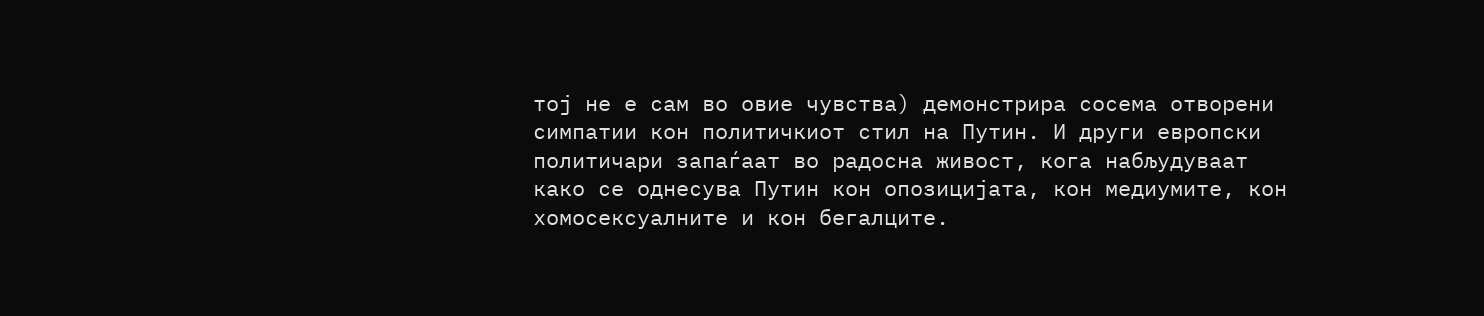тој не е сам во овие чувства) демонстрира сосема отворени симпатии кон политичкиот стил на Путин. И други европски политичари запаѓаат во радосна живост, кога набљудуваат како се однесува Путин кон опозицијата, кон медиумите, кон хомосексуалните и кон бегалците.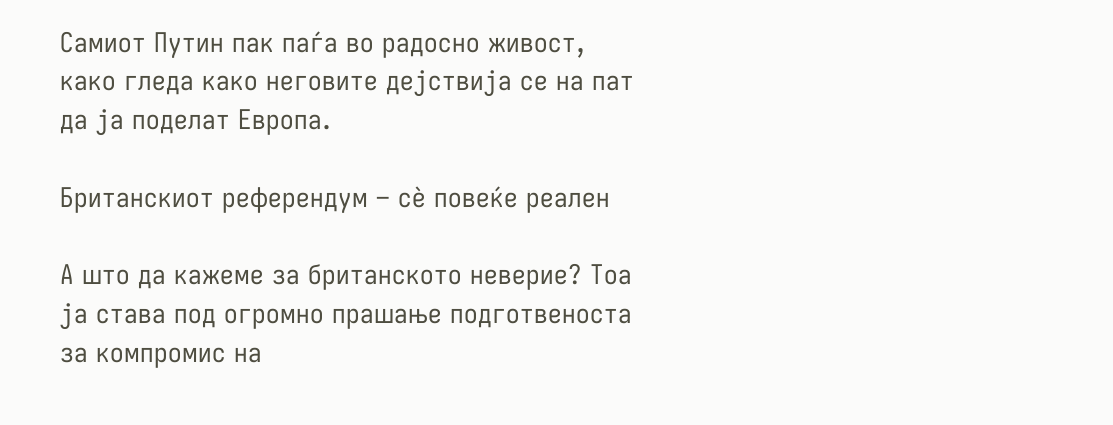Самиот Путин пак паѓа во радосно живост, како гледа како неговите дејствија се на пат да ја поделат Европа.

Британскиот референдум – сè повеќе реален

А што да кажеме за британското неверие? Тоа ја става под огромно прашање подготвеноста за компромис на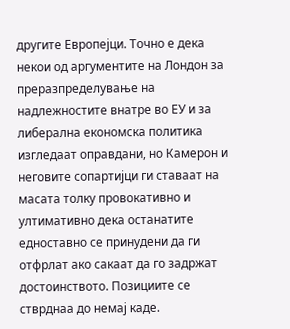другите Европејци. Точно е дека некои од аргументите на Лондон за преразпределување на надлежностите внатре во ЕУ и за либерална економска политика изгледаат оправдани, но Камерон и неговите сопартијци ги ставаат на масата толку провокативно и ултимативно дека останатите едноставно се принудени да ги отфрлат ако сакаат да го задржат достоинството. Позициите се стврднаа до немај каде.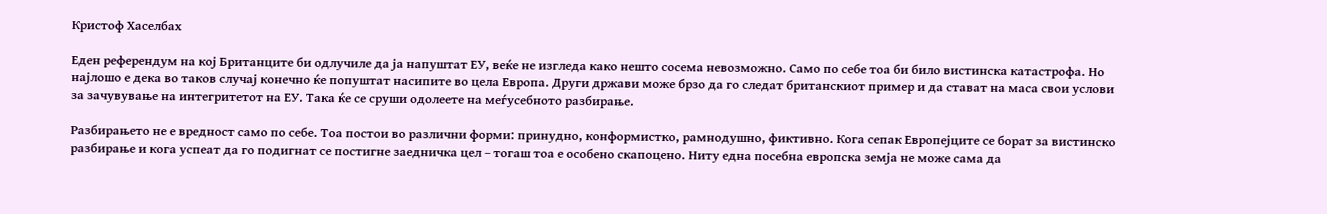Кристоф Хаселбах

Еден референдум на кој Британците би одлучиле да ја напуштат ЕУ, веќе не изгледа како нешто сосема невозможно. Само по себе тоа би било вистинска катастрофа. Но најлошо е дека во таков случај конечно ќе попуштат насипите во цела Европа. Други држави може брзо да го следат британскиот пример и да стават на маса свои услови за зачувување на интегритетот на ЕУ. Така ќе се сруши одолеете на меѓусебното разбирање.

Разбирањето не е вредност само по себе. Тоа постои во различни форми: принудно, конформистко, рамнодушно, фиктивно. Кога сепак Европејците се борат за вистинско разбирање и кога успеат да го подигнат се постигне заедничка цел – тогаш тоа е особено скапоцено. Ниту една посебна европска земја не може сама да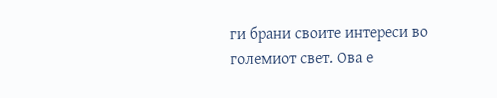ги брани своите интереси во големиот свет. Ова е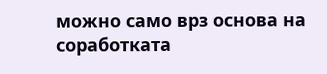можно само врз основа на соработката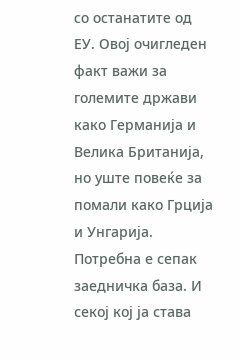со останатите од ЕУ. Овој очигледен факт важи за големите држави како Германија и Велика Британија, но уште повеќе за помали како Грција и Унгарија. Потребна е сепак заедничка база. И секој кој ја става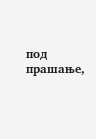под прашање,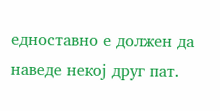едноставно е должен да наведе некој друг пат.